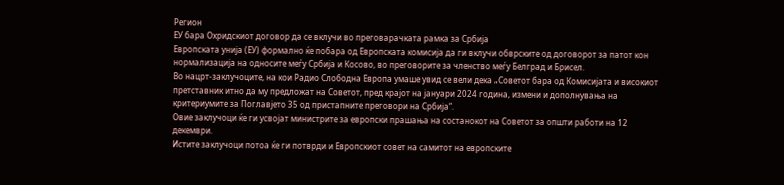Регион
ЕУ бара Охридскиот договор да се вклучи во преговарачката рамка за Србија
Европската унија (ЕУ) формално ќе побара од Европската комисија да ги вклучи обврските од договорот за патот кон нормализација на односите меѓу Србија и Косово, во преговорите за членство меѓу Белград и Брисел.
Во нацрт-заклучоците, на кои Радио Слободна Европа умаше увид се вели дека „Советот бара од Комисијата и високиот претставник итно да му предложат на Советот, пред крајот на јануари 2024 година, измени и дополнувања на критериумите за Поглавјето 35 од пристапните преговори на Србија“.
Овие заклучоци ќе ги усвојат министрите за европски прашања на состанокот на Советот за општи работи на 12 декември.
Истите заклучоци потоа ќе ги потврди и Европскиот совет на самитот на европските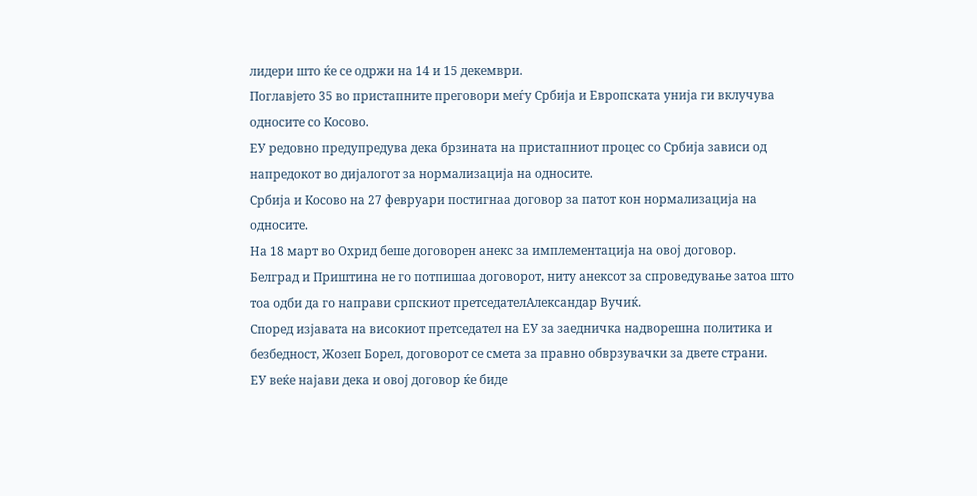лидери што ќе се одржи на 14 и 15 декември.
Поглавјето 35 во пристапните преговори меѓу Србија и Европската унија ги вклучува односите со Косово.
ЕУ редовно предупредува дека брзината на пристапниот процес со Србија зависи од напредокот во дијалогот за нормализација на односите.
Србија и Косово на 27 февруари постигнаа договор за патот кон нормализација на односите.
На 18 март во Охрид беше договорен анекс за имплементација на овој договор.
Белград и Приштина не го потпишаа договорот, ниту анексот за спроведување затоа што тоа одби да го направи српскиот претседателАлександар Вучиќ.
Според изјавата на високиот претседател на ЕУ за заедничка надворешна политика и безбедност, Жозеп Борел, договорот се смета за правно обврзувачки за двете страни.
ЕУ веќе најави дека и овој договор ќе биде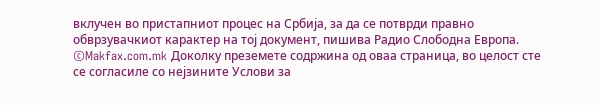вклучен во пристапниот процес на Србија, за да се потврди правно обврзувачкиот карактер на тој документ, пишива Радио Слободна Европа.
©Makfax.com.mk Доколку преземете содржина од оваа страница, во целост сте се согласиле со нејзините Услови за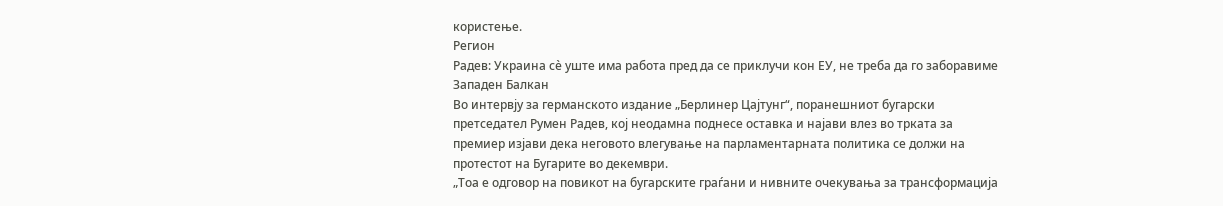користење.
Регион
Радев: Украина сè уште има работа пред да се приклучи кон ЕУ, не треба да го заборавиме Западен Балкан
Во интервју за германското издание „Берлинер Цајтунг“, поранешниот бугарски претседател Румен Радев, кој неодамна поднесе оставка и најави влез во трката за премиер изјави дека неговото влегување на парламентарната политика се должи на протестот на Бугарите во декември.
„Тоа е одговор на повикот на бугарските граѓани и нивните очекувања за трансформација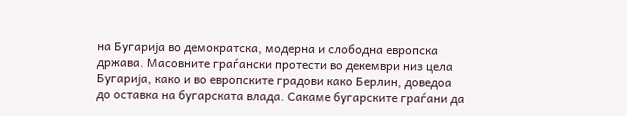на Бугарија во демократска, модерна и слободна европска држава. Масовните граѓански протести во декември низ цела Бугарија, како и во европските градови како Берлин, доведоа до оставка на бугарската влада. Сакаме бугарските граѓани да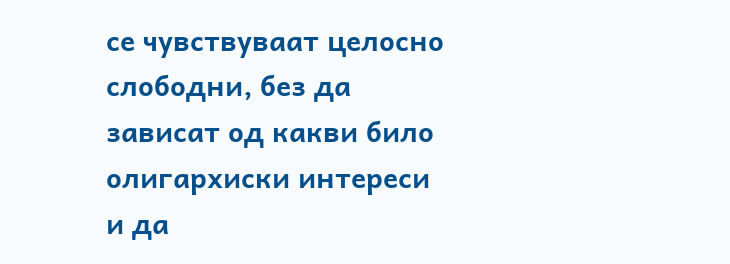се чувствуваат целосно слободни, без да зависат од какви било олигархиски интереси и да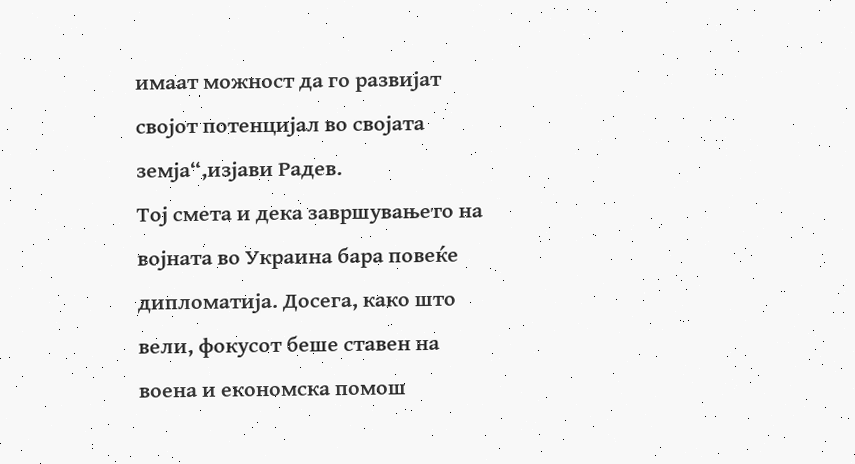имаат можност да го развијат својот потенцијал во својата земја“,изјави Радев.
Тој смета и дека завршувањето на војната во Украина бара повеќе дипломатија. Досега, како што вели, фокусот беше ставен на воена и економска помош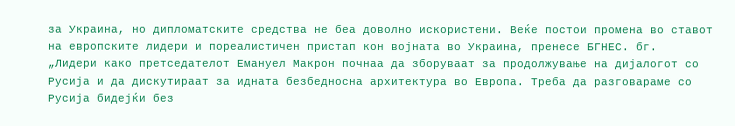за Украина, но дипломатските средства не беа доволно искористени. Веќе постои промена во ставот на европските лидери и пореалистичен пристап кон војната во Украина, пренесе БГНЕС. бг.
„Лидери како претседателот Емануел Макрон почнаа да зборуваат за продолжување на дијалогот со Русија и да дискутираат за идната безбедносна архитектура во Европа. Треба да разговараме со Русија бидејќи без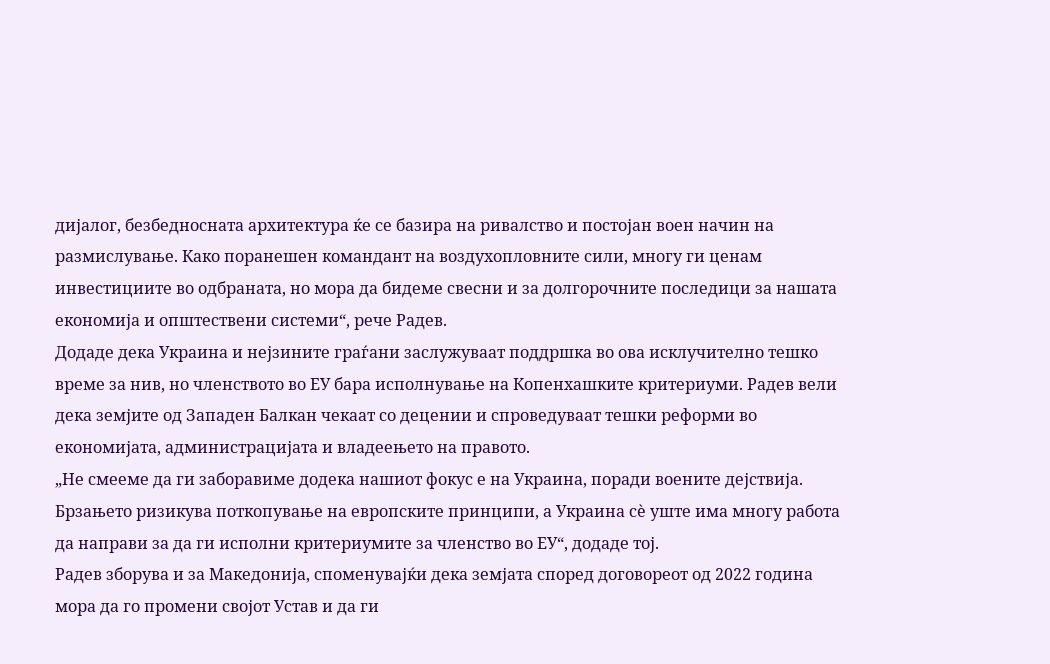дијалог, безбедносната архитектура ќе се базира на ривалство и постојан воен начин на размислување. Како поранешен командант на воздухопловните сили, многу ги ценам инвестициите во одбраната, но мора да бидеме свесни и за долгорочните последици за нашата економија и општествени системи“, рече Радев.
Додаде дека Украина и нејзините граѓани заслужуваат поддршка во ова исклучително тешко време за нив, но членството во ЕУ бара исполнување на Копенхашките критериуми. Радев вели дека земјите од Западен Балкан чекаат со децении и спроведуваат тешки реформи во економијата, администрацијата и владеењето на правото.
„Не смееме да ги заборавиме додека нашиот фокус е на Украина, поради воените дејствија. Брзањето ризикува поткопување на европските принципи, а Украина сè уште има многу работа да направи за да ги исполни критериумите за членство во ЕУ“, додаде тој.
Радев зборува и за Македонија, споменувајќи дека земјата според договореот од 2022 година мора да го промени својот Устав и да ги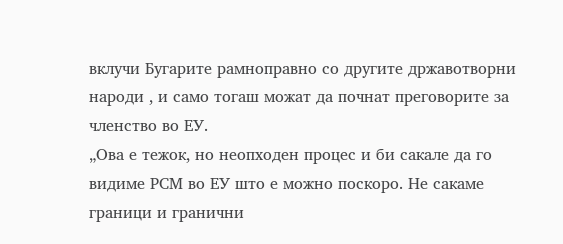вклучи Бугарите рамноправно со другите државотворни народи , и само тогаш можат да почнат преговорите за членство во ЕУ.
„Ова е тежок, но неопходен процес и би сакале да го видиме РСМ во ЕУ што е можно поскоро. Не сакаме граници и гранични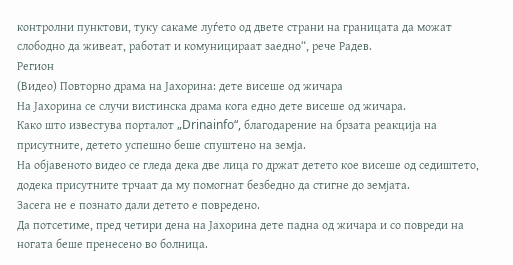контролни пунктови, туку сакаме луѓето од двете страни на границата да можат слободно да живеат, работат и комуницираат заедно“, рече Радев.
Регион
(Видео) Повторно драма на Јахорина: дете висеше од жичара
На Јахорина се случи вистинска драма кога едно дете висеше од жичара.
Како што известува порталот „Drinainfo“, благодарение на брзата реакција на присутните, детето успешно беше спуштено на земја.
На објавеното видео се гледа дека две лица го држат детето кое висеше од седиштето, додека присутните трчаат да му помогнат безбедно да стигне до земјата.
Засега не е познато дали детето е повредено.
Да потсетиме, пред четири дена на Јахорина дете падна од жичара и со повреди на ногата беше пренесено во болница.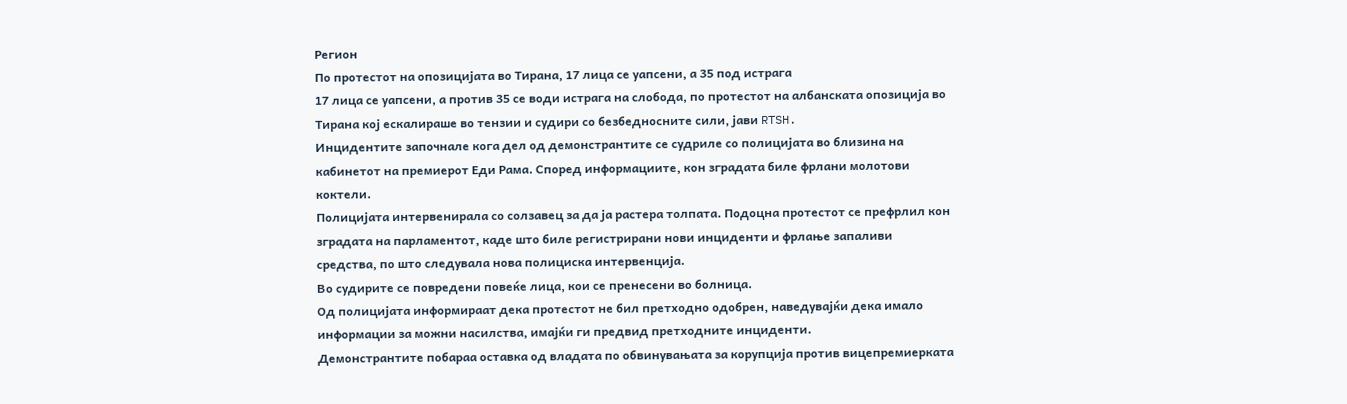Регион
По протестот на опозицијата во Тирана, 17 лица се уапсени, а 35 под истрага
17 лица се уапсени, а против 35 се води истрага на слобода, по протестот на албанската опозиција во Тирана кој ескалираше во тензии и судири со безбедносните сили, јави RTSH.
Инцидентите започнале кога дел од демонстрантите се судриле со полицијата во близина на кабинетот на премиерот Еди Рама. Според информациите, кон зградата биле фрлани молотови коктели.
Полицијата интервенирала со солзавец за да ја растера толпата. Подоцна протестот се префрлил кон зградата на парламентот, каде што биле регистрирани нови инциденти и фрлање запаливи средства, по што следувала нова полициска интервенција.
Во судирите се повредени повеќе лица, кои се пренесени во болница.
Од полицијата информираат дека протестот не бил претходно одобрен, наведувајќи дека имало информации за можни насилства, имајќи ги предвид претходните инциденти.
Демонстрантите побараа оставка од владата по обвинувањата за корупција против вицепремиерката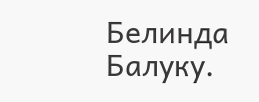Белинда Балуку.